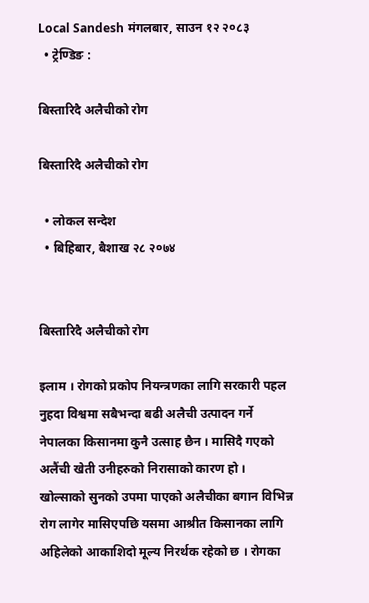Local Sandesh मंगलबार, साउन १२ २०८३
  • ट्रेण्डिङ :

बिस्तारिदै अलैचीको रोग

बिस्तारिदै अलैचीको रोग

  • लोकल सन्देश
  • बिहिबार, बैशाख २८ २०७४


बिस्तारिदै अलैचीको रोग

इलाम । रोगको प्रकोप नियन्त्रणका लागि सरकारी पहल नुहदा विश्वमा सबैभन्दा बढी अलैची उत्पादन गर्ने नेपालका किसानमा कुनै उत्साह छैन । मासिदै गएको अलैंची खेती उनीहरुको निरासाको कारण हो । खोल्साको सुनको उपमा पाएको अलैचीका बगान विभिन्न रोग लागेर मासिएपछि यसमा आश्रीत किसानका लागि अहिलेको आकाशिदो मूल्य निरर्थक रहेको छ । रोगका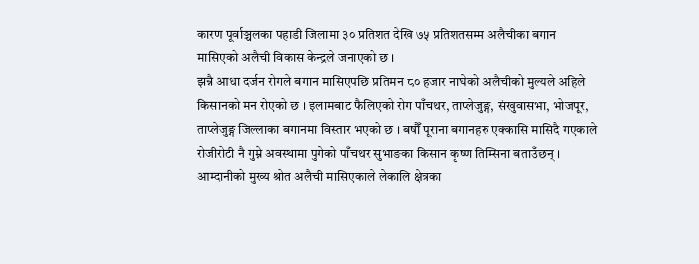कारण पूर्वाञ्चलका पहाडी जिलामा ३० प्रतिशत देखि ७५ प्रतिशतसम्म अलैचीका बगान मासिएको अलैची विकास केन्द्रले जनाएको छ ।
झन्नै आधा दर्जन रोगले बगान मासिएपछि प्रतिमन ८० हजार नाघेको अलैचीको मुल्यले अहिले किसानको मन रोएको छ । इलामबाट फैलिएको रोग पाँचथर, ताप्लेजुङ्ग, संखुवासभा, भोजपूर, ताप्लेजुङ्ग जिल्लाका बगानमा विस्तार भएको छ । बषौँ पूराना बगानहरु एक्कासि मासिदै गएकाले रोजीरोटी नै गुम्ने अवस्थामा पुगेको पाँचथर सुभाङका किसान कृष्ण तिम्सिना बताउँछन् । आम्दानीको मुख्य श्रोत अलैची मासिएकाले लेकालि क्षेत्रका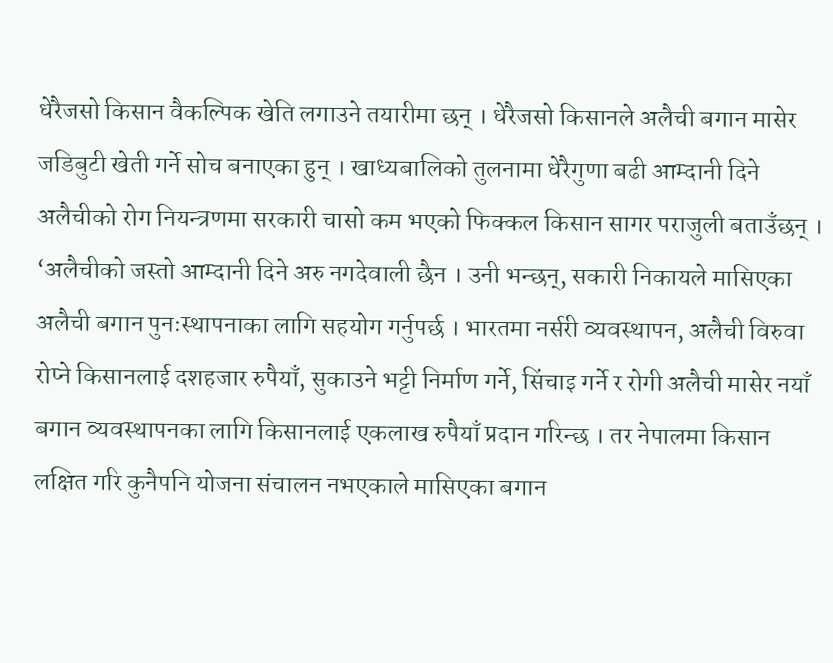धेरैजसो किसान वैकल्पिक खेति लगाउने तयारीमा छन् । धेरैजसो किसानले अलैची बगान मासेर जडिबुटी खेती गर्ने सोच बनाएका हुन् । खाध्यबालिको तुलनामा धेरैगुणा बढी आम्दानी दिने अलैचीको रोग नियन्त्रणमा सरकारी चासो कम भएको फिक्कल किसान सागर पराजुली बताउँछन् ।
‘अलैचीको जस्तो आम्दानी दिने अरु नगदेवाली छैन । उनी भन्छन्, सकारी निकायले मासिएका अलैची बगान पुनःस्थापनाका लागि सहयोग गर्नुपर्छ । भारतमा नर्सरी व्यवस्थापन, अलैची विरुवा रोप्ने किसानलाई दशहजार रुपैयाँ, सुकाउने भट्टी निर्माण गर्ने, सिंचाइ गर्ने र रोगी अलैची मासेर नयाँ बगान व्यवस्थापनका लागि किसानलाई एकलाख रुपैयाँ प्रदान गरिन्छ । तर नेपालमा किसान लक्षित गरि कुनैपनि योजना संचालन नभएकाले मासिएका बगान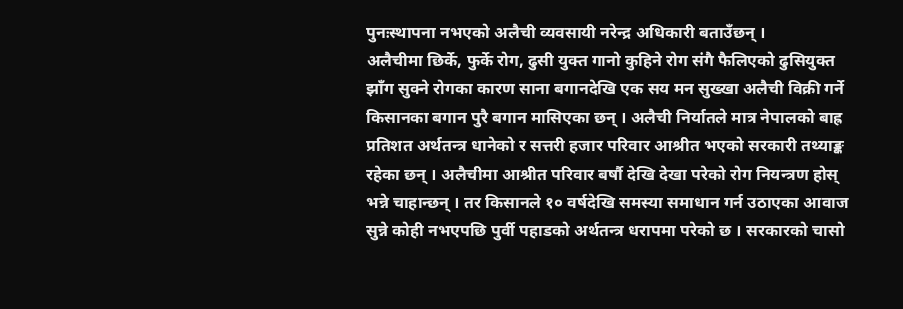पुनःस्थापना नभएको अलैची व्यवसायी नरेन्द्र अधिकारी बताउँछन् ।
अलैचीमा छिर्के, फुर्के रोग, ढुसी युक्त गानो कुहिने रोग संगै फैलिएको ढुसियुक्त झाँग सुक्ने रोगका कारण साना बगानदेखि एक सय मन सुख्खा अलैची विक्री गर्ने किसानका बगान पुरै बगान मासिएका छन् । अलैची निर्यातले मात्र नेपालको बाह्र प्रतिशत अर्थतन्त्र धानेको र सत्तरी हजार परिवार आश्रीत भएको सरकारी तथ्याङ्क रहेका छन् । अलैचीमा आश्रीत परिवार बर्षौ देखि देखा परेको रोग नियन्त्रण होस् भन्ने चाहान्छन् । तर किसानले १० वर्षदेखि समस्या समाधान गर्न उठाएका आवाज सुन्ने कोही नभएपछि पुर्वी पहाडको अर्थतन्त्र धरापमा परेको छ । सरकारको चासो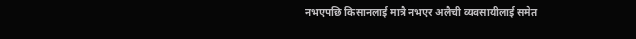नभएपछि किसानलाई मात्रै नभएर अलैची व्यवसायीलाई समेत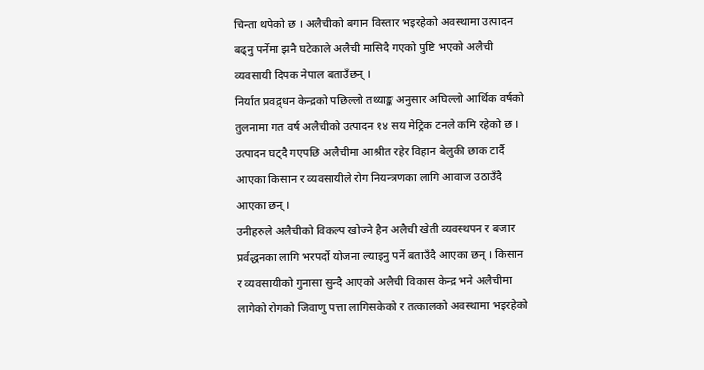चिन्ता थपेको छ । अलैचीको बगान विस्तार भइरहेको अवस्थामा उत्पादन बढ्नु पर्नेमा झनै घटेकाले अलैची मासिदै गएको पुष्टि भएको अलैची व्यवसायी दिपक नेपाल बताउँछन् ।
निर्यात प्रवद्र्धन केन्द्रको पछिल्लो तथ्याङ्क अनुसार अघिल्लो आर्थिक वर्षको तुलनामा गत वर्ष अलैचीको उत्पादन १४ सय मेट्रिक टनले कमि रहेको छ । उत्पादन घट्दै गएपछि अलैचीमा आश्रीत रहेर विहान बेलुकी छाक टार्दै आएका किसान र व्यवसायीले रोग नियन्त्रणका लागि आवाज उठाउँदै आएका छन् ।
उनीहरुले अलैचीको विकल्प खोज्ने हैन अलैची खेती व्यवस्थपन र बजार प्रर्वद्धनका लागि भरपर्दो योजना ल्याइनु पर्ने बताउँदै आएका छन् । किसान र व्यवसायीको गुनासा सुन्दै आएको अलैची विकास केन्द्र भने अलैचीमा लागेको रोगको जिवाणु पत्ता लागिसकेको र तत्कालको अवस्थामा भइरहेको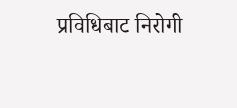प्रविधिबाट निरोगी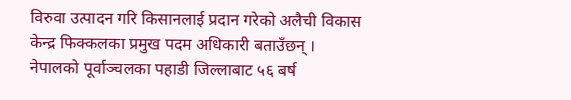विरुवा उत्पादन गरि किसानलाई प्रदान गरेको अलैची विकास केन्द्र फिक्कलका प्रमुख पदम अधिकारी बताउँछन् ।
नेपालको पूर्वाञ्चलका पहाडी जिल्लाबाट ५६ बर्ष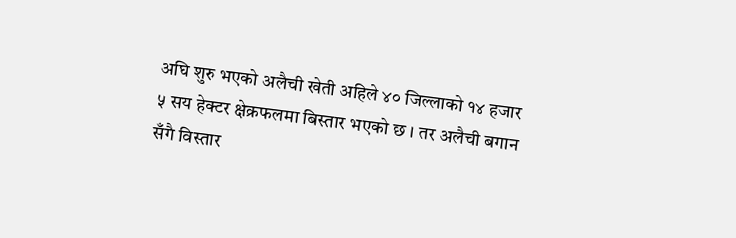अघि शुरु भएको अलैची खेती अहिले ४० जिल्लाको १४ हजार ५ सय हेक्टर क्षेक्रफलमा बिस्तार भएको छ । तर अलैची बगान सँगै विस्तार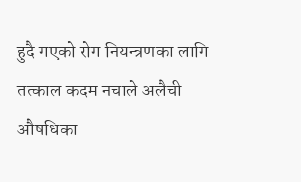हुदै गएको रोग नियन्त्रणका लागि तत्काल कदम नचाले अलैची औषधिका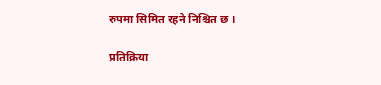रुपमा सिमित रहने निश्चित छ ।

प्रतिक्रिया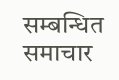सम्बन्धित समाचार